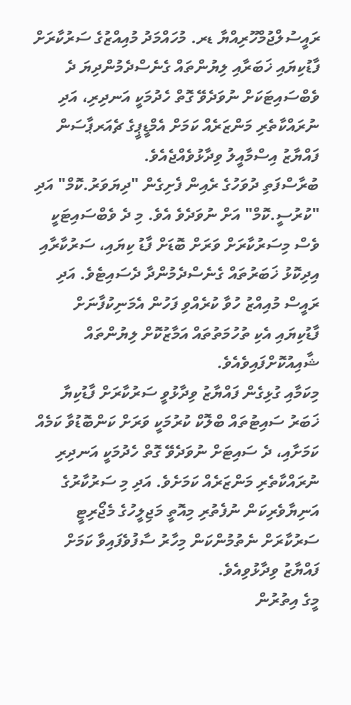ރައީސުލްޖުމްހޫރިއްޔާ ޑރ. މުހައްމަދު މުއިއްޒުގެ ސަރުކާރަށް ފާޑުކިޔައި ޚަބަރާއި ލިޔުންތައް ގެނެސްދެމުންދިޔަ ދެ ވެބްސައިޓަކަށް ނުވަދެވޭ ގޮތް ހެދުމަކީ އަނދިރި، އަދި ނުރައްކާތެރި މަންޒަރެއް ކަމަށް އެމްޑީޕީގެ ޗެއަރޕާސަން ފައްޔާޒު އިސްމާއީލު ވިދާޅުވެއްޖެއެވެ.
ބުރާސްފަތި ދުވަހުގެ ރެއިން ފެށިގެން "ދިޔަވަރު.ކޮމް" އަދި "ކުރުސީ.ކޮމް" އަށް ނުވަދެވެ އެވެ. މި ދެ ވެބްސައިޓަކީ ވެސް މިސަރުކާރަށް ވަރަށް ބޮޑަށް ފާޑު ކިޔައި، ސަރުކާރާއި އިދިކޮޅު ޚަބަރުތައް ގެނެސްދެމުންދާ ދެސައިޓެވެ. އަދި ރައީސް މުއިއްޒު ހުވާ ކުރެއްވި ފަހުން އެމަނިކުފާނަށް ފާޑުކިޔައި އެކި ތުހުމަތުތައް އަމާޒުކޮށް ލިޔުންތައް ޝާއިއުކޮށްފައިވެއެވެ.
މިކަމާއި ގުޅިގެން ފައްޔާޒު ވިދާޅުވީ ސަރުކާރަށް ފާޑުކިޔާ ޚަބަރު ސައިޓުތައް ބްލޮކް ކުރުމަކީ ވަރަށް ކަންބޮޑުވާ ކަމެއް ކަމަށާއި، ދެ ސައިޓަށް ނުވަދެވޭ ގޮތް ހެދުމަކީ އަނދިރި ނުރައްކާތެރި މަންޒަރެއް ކަމަށެވެ. އަދި މި ސަރުކާރުގެ އަނިޔާވެރިކަން ނުފެތުރި މިއޮތީ މަޖިލީހުގެ މެޖޯރިޓީ ސަރުކާރަށް ނެތުމުންކަން މިހާރު ސާފުވެފައިވާ ކަމަށް ފައްޔާޒު ވިދާޅުވިއެވެ.
މީގެ އިތުރުން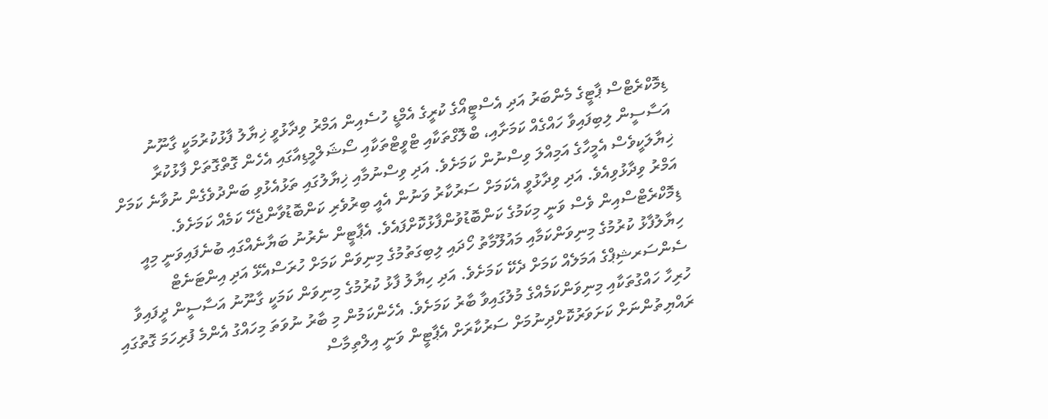ޑިމޮކްރެޓްސް ޕާޓީގެ މެންބަރު އަދި އެސްޓީއޯގެ ކުރީގެ އެމްޑީ ހުސެއިން އަމްރު ވިދާޅުވީ ޚިޔާލު ފާޅުކުރުމަކީ ގާނޫނު އަސާސީން ލިބިފައިވާ ހައްގެއް ކަމަށާއި، ބްލޮގްތަކާއި ޓްވީޓްތަކާއި ސޯޝަލްމީޑިއާގައި އެހެން ގޮތްގޮތަށް ފާޅުކުރާ ޚިޔާލަކީވެސް އެމީހާގެ އަމިއްލަ ވިސްނުން ކަމަށެވެ. އަދި ވިސްނުމާއި ޚިޔާލުގައި ތަޅުއެޅުވި ބަންދުވެގެން ނުވާނެ ކަމަށް އަމްރު ވިދާޅުވިއެވެ. އަދި ވިދާޅުވީ އެކަމަށް ސަރުކާރު ވަނުން އެއީ ބިރުވެރި ކަންބޮޑުވާންޖެހޭ ކަމެއް ކަމަށެވެ.
ޑިމޮކްރެޓްސްއިން ވެސް ވަނީ މިކަމުގެ ކަންބޮޑުވުންފާޅުކޮށްފައެވެ. އެޕާޓީން ނެރުނު ބަޔާނެއްގައި ބުނެފައިވަނީ މިއީ ހިޔާލުފާޅު ކުރުމުގެ މިނިވަންކަމާއި މައުލޫމާތު ހޯދައި ލިބިގަތުމުގެ މިނިވަން ކަމަށް ހުރަސްއެޅޭ އަދި އިންޓަނެޓް ސެންސަރޝިޕްގެ އަމަލެއް ކަމަށް ދެކޭ ކަމަށެވެ. އަދި ހިޔާލު ފާޅު ކުރުމުގެ މިނިވަން ކަމަކީ ގާނޫނު އަސާސީން ދީފައިވާ ހުރިހާ ހައްގުތަކާއި މިނިވަންކަމެއްގެ މުލުގައިވާ ބާރު ކަމަށެވެ. އެހެންކަމުން މި ބާރު ނުވަތަ މިހައްގު އެންމެ ފުރިހަމަ ގޮތުގައި ރައްޔިތުންނަށް ކަށަވަރުކޮށްދިނުމަށް ސަރުކާރަށް އެޕާޓީން ވަނީ އިލްތިމާސް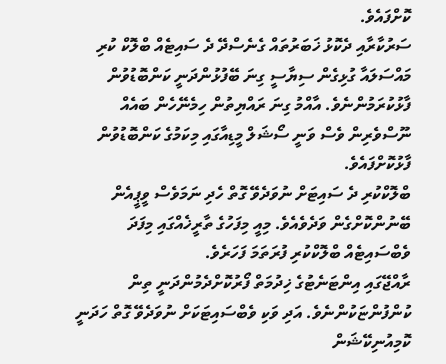ކޮށްފައެވެ.
ސަރުކާރާއި ދެކޮޅު ޚަބަރުތައް ގެނެސްދޭ ދެ ސައިޓެއް ބްލޮކް ކުރި މައްސަލައާ ގުޅިގެން ސިޔާސީ ގިނަ ބޭފުޅުންދަނީ ކަންބޮޑުވުން ފާޅުކުރަމުންނެވެ. އާއްމު ގިނަ ރައްޔިތުން ހިމެނޭހެން ބައެއް ނޫސްވެރިން ވެސް ވަނީ ސޯޝަލް މީޑިއާގައި މިކަމުގެ ކަންބޮޑުވުން ފާޅުކޮށްފައެވެ.
ބްލޮކްކުރި ދެ ސައިޓަށް ނުވަދެވޭ ގޮތް ހެދި ނަމަވެސް ވީޕީއެން ބޭނުންކޮށްގެން ވަދެވެއެވެ. މިއީ މިފަހުގެ ތާރީޚެއްގައި މިފަދަ ވެބްސައިޓެއް ބްލޮކްކުރި ފުރަތަމަ ފަހަރެވެ.
ރާއްޖޭގައި އިންޓަނެޓުގެ ޚިދުމަތް ފޯރުކޮށްދެމުންދަނީ ތިން ކުންފުންޏަކުންނެވެ. އަދި ވަކި ވެބްސައިޓަކަށް ނުވަދެވޭ ގޮތް ހަދަނީ ކޮމިއުނިކޭޝަން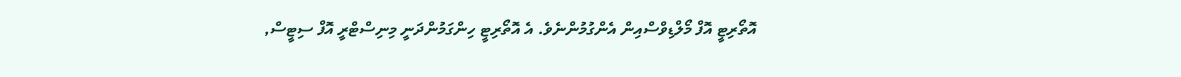އޮތޯރިޓީ އޮފް މޯލްޑިވްސްއިން އެންގުމުންނެވެ. އެ އޮތޯރިޓީ ހިންގަމުންދަނީ މިނިސްޓްރީ އޮފް ސިޓީސް,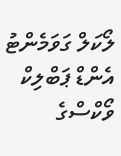ލޯކަލް ގަވަމެންޓު އެންޑް ޕަބްލިކް ވޯކްސްގެ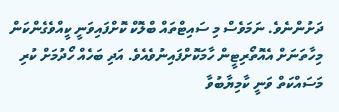ދަށުންނެވެ. ނަމަވެސް މި ސައިޓްތައް ބްލޮކް ކޮށްފައިވަނީ ކީއްވެގެންކަން މިހާތަނަށް އެއޮތޯރިޓީން ހާމަކޮށްފައިނުވެއެވެ. އަދި ބަހެއް ހޯދުމަށް ކުރި މަސައްކަތް ވަނީ ކާމިޔާބުވާ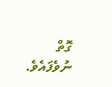ގޮތް ނުވެފައެވެ.